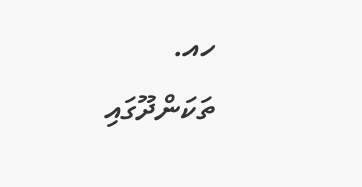ހއ. ތަކަންދޫގައި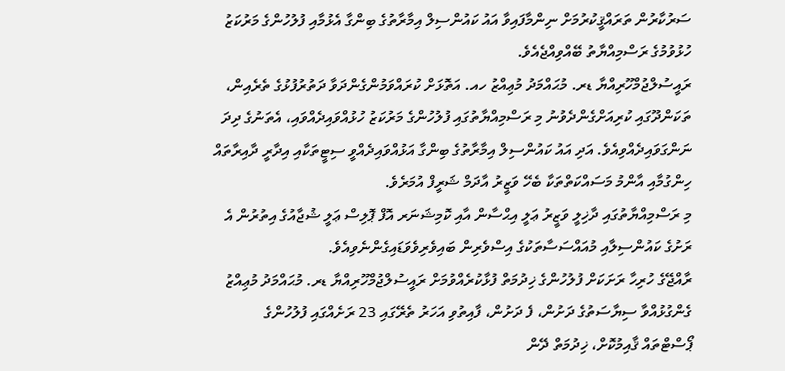ސަރުކާރުން ތަރައްޤީކުރުމަށް ނިންމާފައިވާ އައު ކައުންސިލް އިމާރާތުގެ ބިންގާ އެޅުމާއި ފުލުހުންގެ މަރުކަޒު ހުޅުވުމުގެ ރަސްމިއްޔާތު ބޭއްވިއްޖެއެވެ.
ރައީސުލްޖުމްހޫރިއްޔާ ޑރ. މުޙައްމަދު މުޢިއްޒު ހއ. އަތޮޅަށް ކުރައްވަމުންގެންދަވާ ދަތުރުފުޅުގެ ތެރެއިން، ތަކަންދޫގައި ކުރިއަށްގެންދެވުނު މި ރަސްމިއްޔާތުގައި ފުލުހުންގެ މަރުކަޒު ހުޅުއްވައިދެއްވައި، އެތަނުގެ ދިދަ ނަންގަވައިދެއްވިއެވެ. އަދި އައު ކައުންސިލް އިމާރާތުގެ ބިންގާ އަޅުއްވައިދެއްވީ ސިޓީތަކާއި އިދާރީ ދާއިރާތައް ހިންގުމާއި އާންމު މަސައްކަތްތަކާ ބެހޭ ވަޒީރު އާދަމް ޝަރީފް އުމަރެވެ.
މި ރަސްމިއްޔާތުގައި ދާޚިލީ ވަޒީރު ޢަލީ އިޙްސާން އާއި ކޮމިޝަނަރ އޮފް ޕޮލިސް ޢަލީ ޝުޖާއުގެ އިތުރުން އެ ރަށުގެ ކައުންސިލާއި މުއައްސަސާތަކުގެ އިސްވެރިން ބައިވެރިވެވަޑައިގެންނެވިއެވެ.
ރާއްޖޭގެ ހުރިހާ ރަށަކަށް ފުލުހުންގެ ޚިދުމަތް ފުޅާކުރެއްވުމަށް ރައީސުލްޖުމްހޫރިއްޔާ ޑރ. މުޙައްމަދު މުޢިއްޒު ގެންގުޅުއްވާ ސިޔާސަތުގެ ދަށުން، ފެ ދަށުން، ފާއިތުވި އަހަރު ތެރޭގައި 23 ރަށެއްގައި ފުލުހުންގެ ޕޯސްޓްތައް ޤާއިމުކޮށް، ޚިދުމަތް ދޭން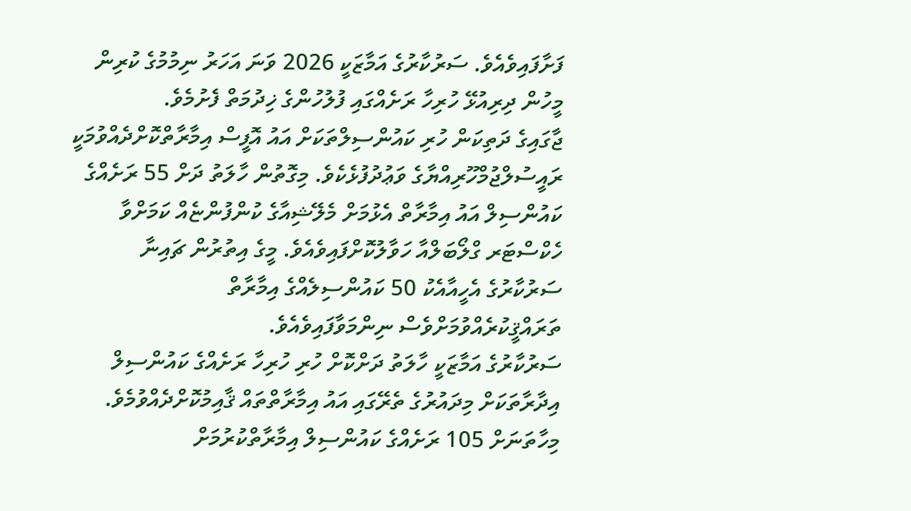ފަށާފައިވެއެވެ. ސަރުކާރުގެ އަމާޒަކީ 2026 ވަނަ އަހަރު ނިމުމުގެ ކުރިން މީހުން ދިރިއުޅޭ ހުރިހާ ރަށެއްގައި ފުލުހުންގެ ޚިދުމަތް ފެށުމެވެ.
ޖާގައިގެ ދަތިކަން ހުރި ކައުންސިލްތަކަށް އައު އޮފީސް އިމާރާތްކޮށްދެއްވުމަކީ ރައީސުލްޖުމްހޫރިއްޔާގެ ވަޢުދުފުޅެކެވެ. މިގޮތުން ހާލަތު ދަށް 55 ރަށެއްގެ ކައުންސިލް އައު އިމާރާތް އެޅުމަށް މެލޭޝިއާގެ ކުންފުންޏެއް ކަމަށްވާ ހެކްސްޓަރ ގްލޯބަލްއާ ހަވާލުކޮށްފައިވެއެވެ. މީގެ އިތުރުން ޗައިނާ ސަރުކާރުގެ އެހީއާއެކު 50 ކައުންސިލެއްގެ އިމާރާތް ތަރައްޤީކުރެއްވުމަށްވެސް ނިންމަވާފައިވެއެވެ.
ސަރުކާރުގެ އަމާޒަކީ ހާލަތު ދަށްކޮށް ހުރި ހުރިހާ ރަށެއްގެ ކައުންސިލް އިދާރާތަކަށް މިދައުރުގެ ތެރޭގައި އައު އިމާރާތްތައް ޤާއިމުކޮށްދެއްވުމެވެ. މިހާތަނަށް 105 ރަށެއްގެ ކައުންސިލް އިމާރާތްކުރުމަށް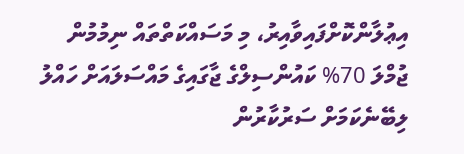އިޢުލާންކޮށްފައިވާއިރު، މި މަސައްކަތްތައް ނިމުމުން ޖުމްލަ 70% ކައުންސިލްގެ ޖާގައިގެ މައްސަލައަށް ހައްލު ލިބޭނެކަމަށް ސަރުކާރުން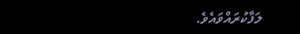ލަފާކުރައްވައެވެ.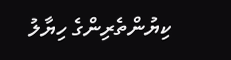ކިޔުންތެރިންގެ ހިޔާލު